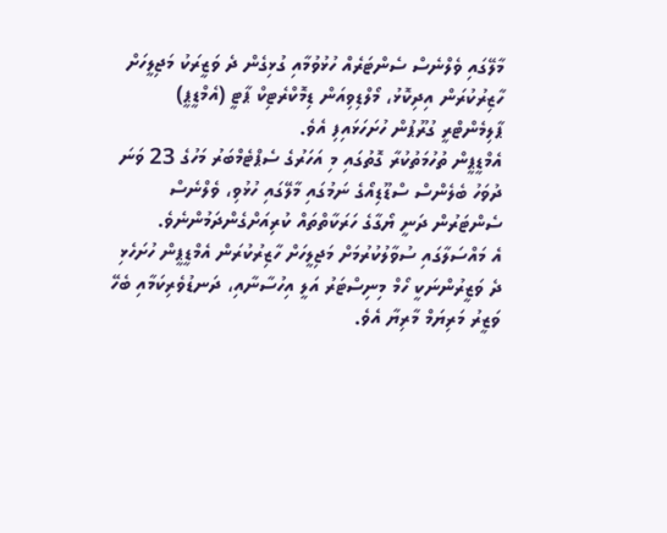މާލޭގައި ވެލްނެސް ސެންޓަރެއް ހުޅުވުމާއި ގުޅިގެން ދެ ވަޒީރަކު މަޖިލީހަށް ހާޒިރުކުރަން އިދިކޮޅު، މޯލްޑިވިއަން ޑިމޮކްރެޓިކް ޕާޓީ (އެމްޑީޕީ) ޕާލިމެންޓްރީ ގުރޫޕުން ހުށަހަޅައިފި އެވެ.
އެމްޑީޕީން ތުހުމަތުކުރާ ގޮތުގައި މި އަހަރުގެ ސެޕްޓެމްބަރު މަހުގެ 23 ވަނަ ދުވަހު ބެލެންސް ސްޑޫޑިއޯގެ ނަމުގައި މާލޭގައި ހުޅުވި، ވެލްނެސް ސެންޓަރުން ދަނީ ޔޯގާގެ ހަރަކާތްތައް ކުރިއަށްގެންދަމުންނެވެ.
އެ މައްސަލާގައި ސުވާލުކުރުމަށް މަޖިލީހަށް ހާޒިރުކުރަން އެމްޑީޕީން ހުށަހެޅި ދެ ވަޒީރުންނަކީ ހޯމް މިނިސްޓަރު އަލީ އިހުސާނާއި، ދަނޑުވެރިކަމާއި ބެހޭ ވަޒީރު މަރިޔަމް މާރިޔާ އެވެ.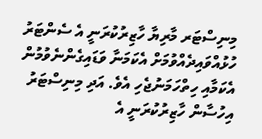މިނިސްޓަރ މާރިޔާ ހާޒިރުކުރަނީ އެ ސެންޓަރު ހުޅުއްވައިދެއްވުމަށް އެކަމަނާ ވަޑައިގެންނެވުމުން އެކަމާއި ހިތްހަމަނުޖެހި އެވެ. އަދި މިނިސްޓަރު އިހުސާން ހާޒިރުކުރަނީ އެ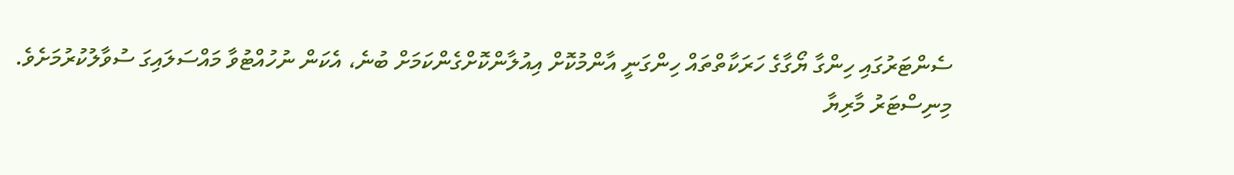ސެންޓަރުގައި ހިންގާ ޔޯގާގެ ހަރަކާތްތައް ހިންގަނީ އާންމުކޮށް އިއުލާންކޮށްގެންކަމަށް ބުނެ، އެކަން ނުހުއްޓުވާ މައްސަލައިގަ ސުވާލުކުރުމަށެވެ.
މިނިސްޓަރު މާރިޔާ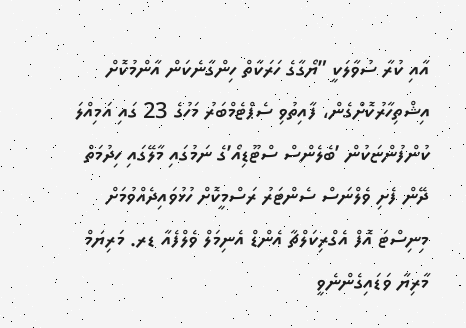އާއި ކުރާ ސުވާލަކީ ”ޔޯގާގެ ހަރަކާތް ހިންގާނެކަން އާންމުކޮށް އިޝްތިހާރުކޮށްގެން، ފާއިތުވި ސެޕްޓެމްބަރު މަހުގެ 23 ގައި އަމިއްލަ ކުންފުންޏަކުން ’ބެލެންސް ސްޓޫޑިއޯ’ގެ ނަމުގައި މާލޭގައި ހިދުމަތް ދޭން ފެށި ވެލްނަސް ސެންޓަރު ރަސްމީކޮށް ހުޅުވައިދެއްވުމަށް މިނިސްޓަ އޮފް އެގްރިކަލްޗާ އެންޑް އެނިމަލް ވެލްފެއާ ޑރ. މަރިޔަމް މާރިޔާ ވަޑައިގެންނެވީ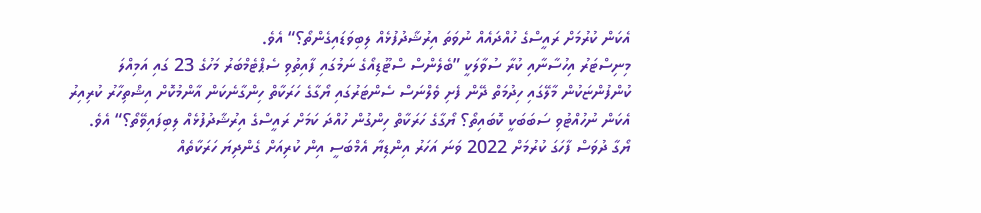އެކަން ކުރުމަށް ރައީސްގެ ހުއްދައެއް ނުވަތަ އިރުޝާދުފުޅެއް ލިބިވަޑައިގެންތޯ؟“ އެވެ.
މިނިސްޓަރު އިހުސާނާއި ކުރާ ސުވާލަކީ ”ބެލެންސް ސްޓޫޑިއޯގެ ނަމުގައި ފާއިތުވި ސެޕްޓެމްބަރު މަހުގެ 23 ގައި އަމިއްލަ ކުންފުންޏަކުން މާލޭގައި ހިދުމަތް ދޭން ފެށި ވެލްނަސް ސެންޓަރުގައި ޔޯގާގެ ހަރަކާތް ހިންގާނެކަން އާންމުކޮށް އިޝްތިހާރު ކުރިއިރު އެކަން ނުހުއްޓުވި ސަބަބަކީ ކޮބައިތޯ؟ ޔޯގާގެ ހަރަކާތް ހިންގުން ހުއްދަ ކަމަށް ރައީސްގެ އިރުޝާދުފުޅެއް ލިބިފައިވޭތޯ؟“ އެވެ.
ޔޯގާ ދުވަސް ފާހަގަ ކުރުމަށް 2022 ވަނަ އަހަރު އިންޑިޔާ އެމްބަސީ އިން ކުރިއަށް ގެންދިޔަ ހަރަކާތެއް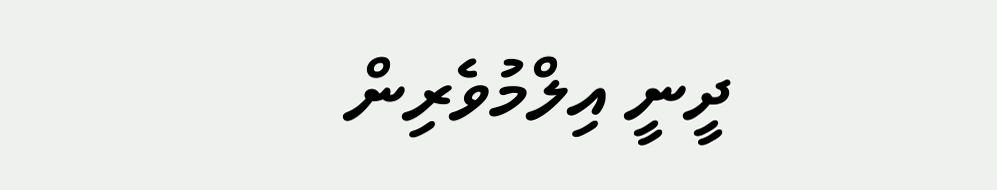ދީނީ އިލްމުވެރިން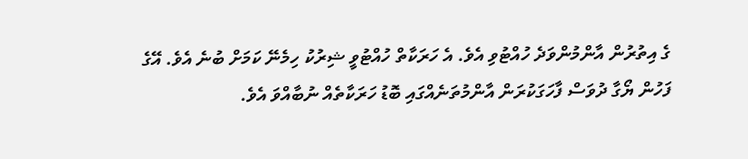ގެ އިތުރުން އާންމުންވަދެ ހުއްޓުވި އެވެ. އެ ހަރަކާތް ހުއްޓުވީ ޝިރުކު ހިމެނޭ ކަމަށް ބުނެ އެވެ. އޭގެ ފަހުން ޔޯގާ ދުވަސް ފާހަގަކުރަން އާންމުތަނެއްގައި ބޮޑު ހަރަކާތެއް ނުބާއްވަ އެވެ.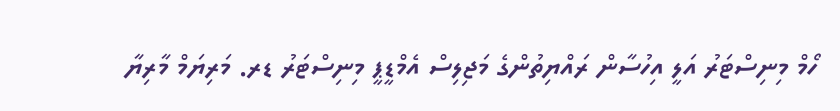ހޯމް މިނިސްޓަރު އަލީ އިހުސާން ރައްޔިތުންގެ މަޖިލިސް އެމްޑީޕީ މިނިސްޓަރު ޑރ. މަރިޔަމް މާރިޔާ